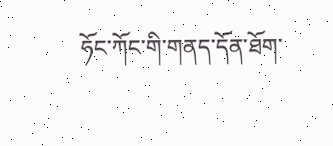ཧོང་ཀོང་གི་གནད་དོན་ཐོག་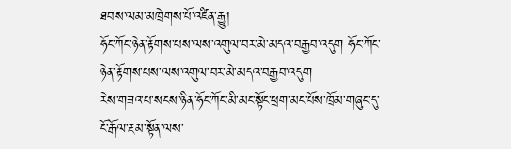ཐབས་ལམ་མཁྲེགས་པོ་འཛིན་རྒྱུ།
ཧོང་ཀོང་ཉེན་རྟོགས་པས་ལས་འགུལ་བར་མེ་མདའ་བརྒྱབ་འདུག ཧོང་ཀོང་ཉེན་རྟོགས་པས་ལས་འགུལ་བར་མེ་མདའ་བརྒྱབ་འདུག
རེས་གཟའ་པ་སངས་ཉིན་ཧོང་ཀོང་མི་མང་སྟོང་ཕྲག་མང་པོས་ཁྲོམ་གཞུང་དུ་ངོ་རྒོལ་རྔམ་སྟོན་ལས་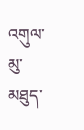འགུལ་མུ་མཐུད་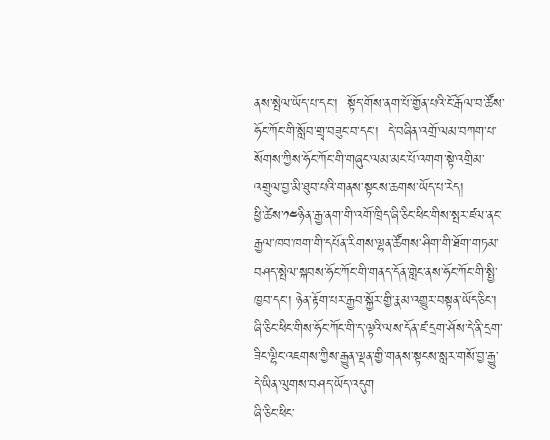ནས་སྤེལ་ཡོད་པ་དང་།  སྟོད་གོས་ནག་པོ་གྱོན་པའི་ངོ་རྒོལ་བ་ཚོས་ཧོང་ཀོང་གི་སློབ་གྲྭ་བཟུང་བ་དང་།  དེ་བཞིན་འགྲོ་ལམ་བཀག་པ་སོགས་ཀྱིས་ཧོང་ཀོང་གི་གཞུང་ལམ་མང་པོ་འགག་སྟེ་འགྲིམ་འགྲུལ་བྱ་མི་ཐུབ་པའི་གནས་སྟངས་ཆགས་ཡོད་པ་རེད།
ཕྱི་ཚེས་༡༤ཉིན་རྒྱ་ནག་གི་འགོ་ཁྲིད་ཞི་ཅིང་ཕིང་གིས་སྤར་ཛལ་ནང་རྒྱལ་ཁབ་ཁག་གི་དཔོན་རིགས་ལྷན་ཚོགས་ཤིག་གི་ཐོག་གཏམ་བཤད་སྤེལ་སྐབས་ཧོང་ཀོང་གི་གནད་དོན་གླེང་ནས་ཧོང་ཀོང་གི་སྤྱི་ཁྱབ་དང་། ཉེན་རྟོག་པར་རྒྱབ་སྐྱོར་གྱི་རྣམ་འགྱུར་བསྟན་ཡོད་ཅིང་།   ཞི་ཅིང་ཕིང་གིས་ཧོང་ཀོང་གི་ད་ལྟའི་ལས་དོན་ཛ་དྲག་ཤོས་དེ་ནི་དྲག་ཟིང་ལྷིང་འཇགས་ཀྱིས་རྒྱུན་ལྡན་གྱི་གནས་སྟངས་སླར་གསོ་བྱ་རྒྱུ་དེ་ཡིན་ལུགས་བཤད་ཡོད་འདུག
ཞི་ཅིང་ཕིང་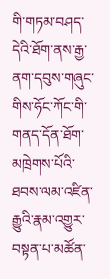གི་གཏམ་བཤད་དེའི་ཐོག་ནས་རྒྱ་ནག་དབུས་གཞུང་གིས་ཧོང་ཀོང་གི་གནད་དོན་ཐོག་མཁྲེགས་པོའི་ཐབས་ལམ་འཛིན་རྒྱུའི་རྣམ་འགྱུར་བསྟན་པ་མཚོན་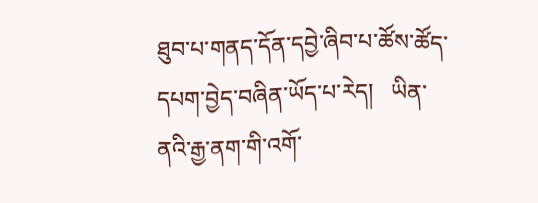ཐུབ་པ་གནད་དོན་དབྱེ་ཞིབ་པ་ཚོས་ཚོད་དཔག་བྱེད་བཞིན་ཡོད་པ་རེད།   ཡིན་ནའི་རྒྱ་ནག་གི་འགོ་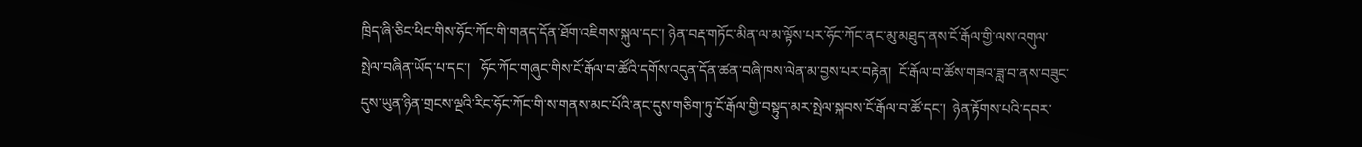ཁྲིད་ཞི་ཅིང་ཕིང་གིས་ཧོང་ཀོང་གི་གནད་དོན་ཐོག་འཇིགས་སྐུལ་དང་། ཉེན་བརྡ་གཏོང་མིན་ལ་མ་ལྟོས་པར་ཧོང་ཀོང་ནང་མུ་མཐུད་ནས་ངོ་རྒོལ་གྱི་ལས་འགུལ་སྤེལ་བཞིན་ཡོད་པ་དང་།   ཧོང་ཀོང་གཞུང་གིས་ངོ་རྒོལ་བ་ཚོའི་དགོས་འདུན་དོན་ཚན་བཞི་ཁས་ལེན་མ་བྱས་པར་བརྟེན།  ངོ་རྒོལ་བ་ཚོས་གཟའ་ཟླ་བ་ནས་བཟུང་དུས་ཡུན་ཉིན་གྲངས་ལྔའི་རིང་ཧོང་ཀོང་གི་ས་གནས་མང་པོའི་ནང་དུས་གཅིག་ཏུ་ངོ་རྒོལ་གྱི་བསྟུད་མར་སྤེལ་སྐབས་ངོ་རྒོལ་བ་ཚོ་དང་།  ཉེན་རྟོགས་པའི་དབར་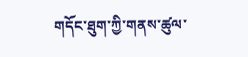གདོང་ཐུག་ཀྱི་གནས་ཚུལ་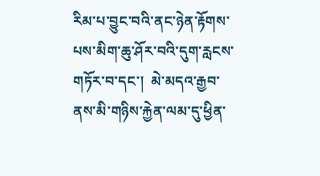རིམ་པ་བྱུང་བའི་ནང་ཉེན་རྟོགས་པས་མིག་ཆུ་ཤོར་བའི་དུག་རླངས་གཏོར་བ་དང་།  མེ་མདའ་རྒྱབ་ནས་མི་གཉིས་རྐྱེན་ལམ་དུ་ཕྱིན་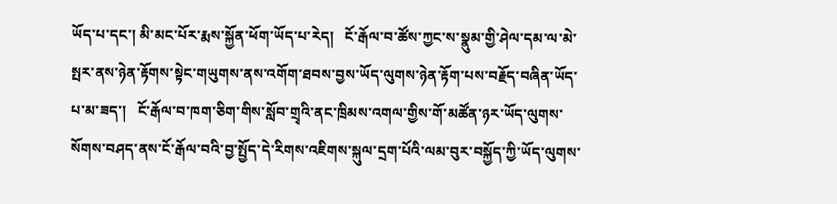ཡོད་པ་དང་། མི་མང་པོར་རྨས་སྐྱོན་ཕོག་ཡོད་པ་རེད།   ངོ་རྒོལ་བ་ཚོས་ཀྱང་ས་སྣུམ་གྱི་ཤེལ་དམ་ལ་མེ་སྤར་ནས་ཉེན་རྟོགས་སྟེང་གཡུགས་ནས་འགོག་ཐབས་བྱས་ཡོད་ལུགས་ཉེན་རྟོག་པས་བརྗོད་བཞིན་ཡོད་པ་མ་ཟད་།   ངོ་རྒོལ་བ་ཁག་ཅིག་གིས་སློབ་གྲྭའི་ནང་ཁྲིམས་འགལ་གྱིས་གོ་མཚོན་ཉར་ཡོད་ལུགས་སོགས་བཤད་ནས་ངོ་རྒོལ་བའི་བྱ་སྤྱོད་དེ་རིགས་འཇིགས་སྐུལ་དྲག་པོའི་ལམ་བུར་བསྐྱོད་ཀྱི་ཡོད་ལུགས་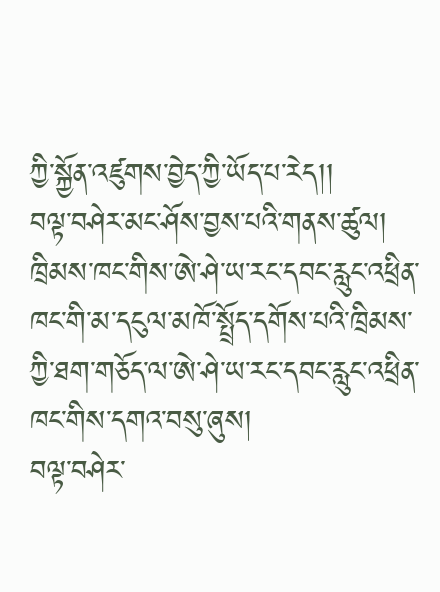ཀྱི་སྐྱོན་འཛུགས་བྱེད་ཀྱི་ཡོད་པ་རེད།།
བལྟ་བཤེར་མང་ཤོས་བྱས་པའི་གནས་ཚུལ།
ཁྲིམས་ཁང་གིས་ཨེ་ཤེ་ཡ་རང་དབང་རླུང་འཕྲིན་ཁང་གི་མ་དངུལ་མཁོ་སྤྲོད་དགོས་པའི་ཁྲིམས་ཀྱི་ཐག་གཅོད་ལ་ཨེ་ཤེ་ཡ་རང་དབང་རླུང་འཕྲིན་ཁང་གིས་དགའ་བསུ་ཞུས།
བལྟ་བཤེར་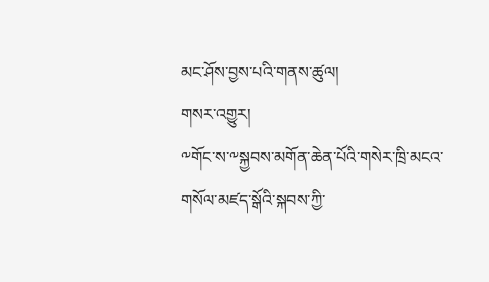མང་ཤོས་བྱས་པའི་གནས་ཚུལ།
གསར་འགྱུར།
༸གོང་ས་༸སྐྱབས་མགོན་ཆེན་པོའི་གསེར་ཁྲི་མངའ་གསོལ་མཛད་སྒོའི་སྐབས་ཀྱི་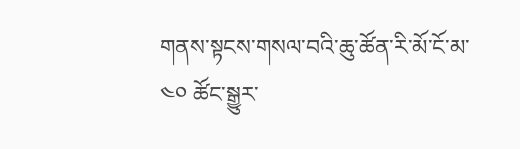གནས་སྟངས་གསལ་བའི་ཆུ་ཚོན་རི་མོ་ངོ་མ་ ༤༠ ཚོང་སྒྱུར་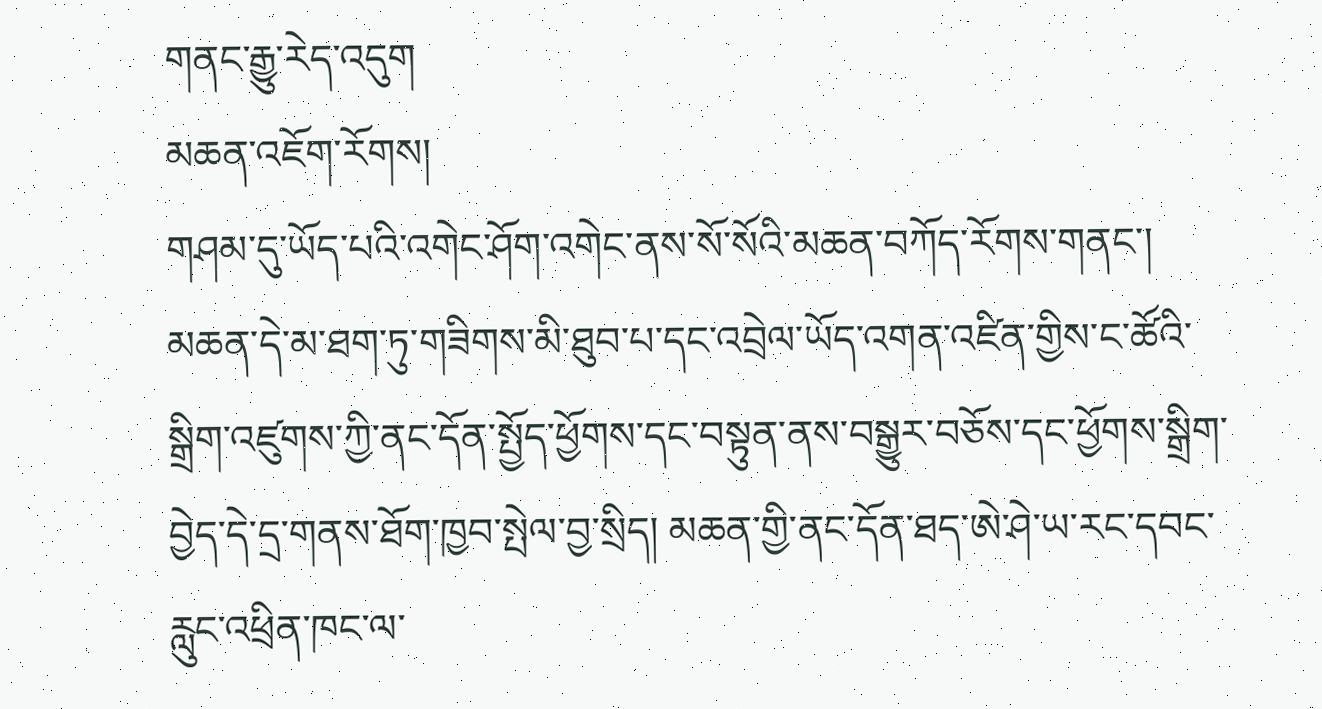གནང་རྒྱུ་རེད་འདུག
མཆན་འཇོག་རོགས།
གཤམ་དུ་ཡོད་པའི་འགེང་ཤོག་འགེང་ནས་སོ་སོའི་མཆན་བཀོད་རོགས་གནང་། མཆན་དེ་མ་ཐག་ཏུ་གཟིགས་མི་ཐུབ་པ་དང་འབྲེལ་ཡོད་འགན་འཛིན་གྱིས་ང་ཚོའི་སྒྲིག་འཛུགས་ཀྱི་ནང་དོན་སྤྱོད་ཕྱོགས་དང་བསྟུན་ནས་བསྒྱུར་བཅོས་དང་ཕྱོགས་སྒྲིག་བྱེད་དེ་དྲ་གནས་ཐོག་ཁྱབ་སྤེལ་བྱ་སྲིད། མཆན་གྱི་ནང་དོན་ཐད་ཨེ་ཤེ་ཡ་རང་དབང་རླུང་འཕྲིན་ཁང་ལ་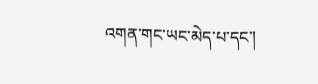འགན་གང་ཡང་མེད་པ་དང་།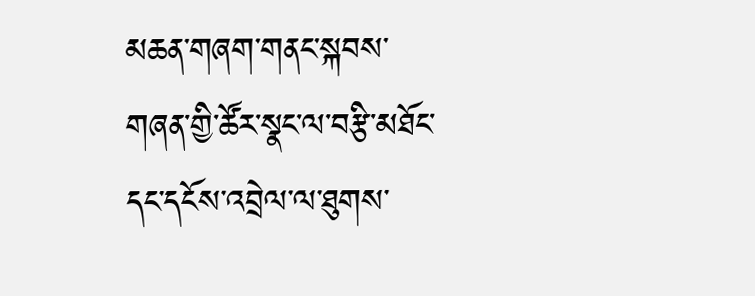མཆན་གཞག་གནང་སྐབས་གཞན་གྱི་ཚོར་སྣང་ལ་བརྩི་མཐོང་དང་དངོས་འབྲེལ་ལ་ཐུགས་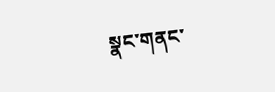སྣང་གནང་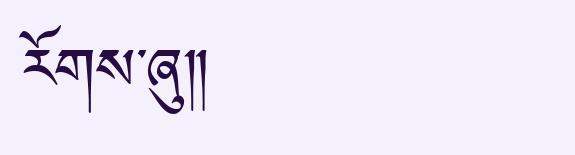རོགས་ཞུ༎